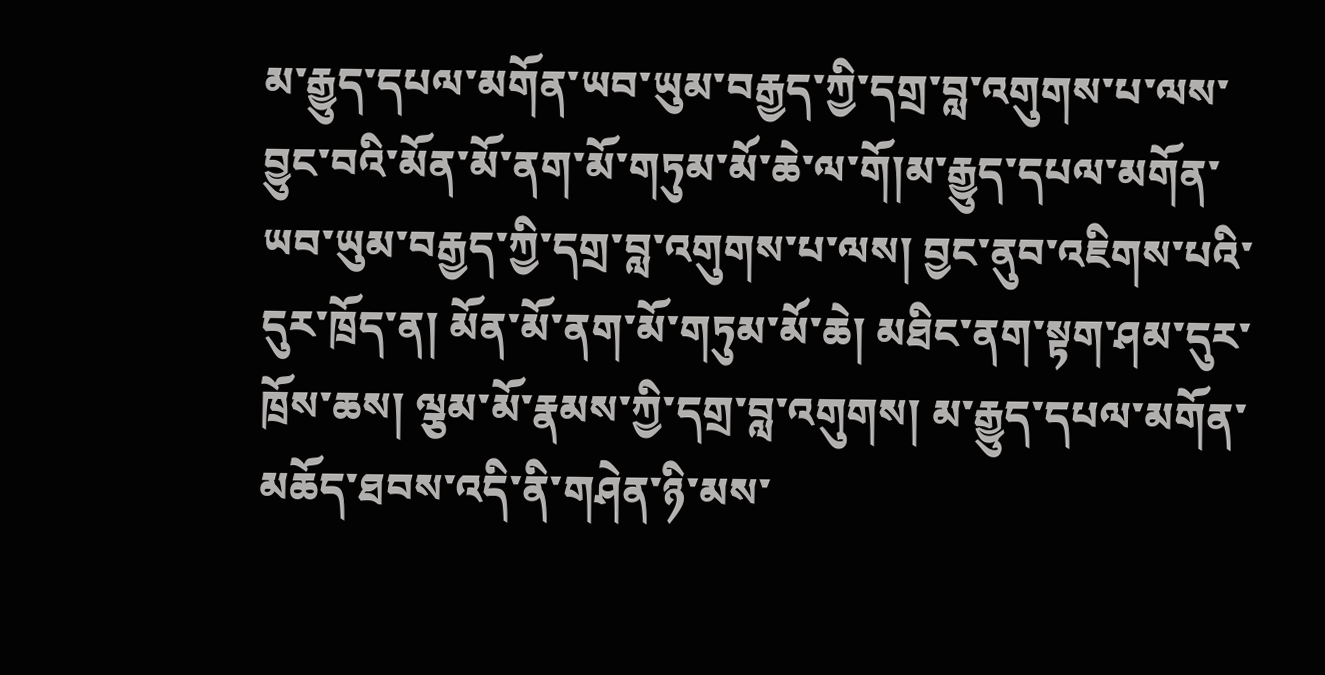མ་རྒྱུད་དཔལ་མགོན་ཡབ་ཡུམ་བརྒྱད་ཀྱི་དགྲ་བླ་འགུགས་པ་ལས་བྱུང་བའི་མོན་མོ་ནག་མོ་གཏུམ་མོ་ཆེ་ལ་གོ།མ་རྒྱུད་དཔལ་མགོན་ཡབ་ཡུམ་བརྒྱད་ཀྱི་དགྲ་བླ་འགུགས་པ་ལས། བྱང་ནུབ་འཇིགས་པའི་དུར་ཁྲོད་ན། མོན་མོ་ནག་མོ་གཏུམ་མོ་ཆེ། མཐིང་ནག་སྟག་ཤམ་དུར་ཁྲོས་ཆས། ལྕམ་མོ་རྣམས་ཀྱི་དགྲ་བླ་འགུགས། མ་རྒྱུད་དཔལ་མགོན་མཆོད་ཐབས་འདི་ནི་གཤེན་ཉི་མས་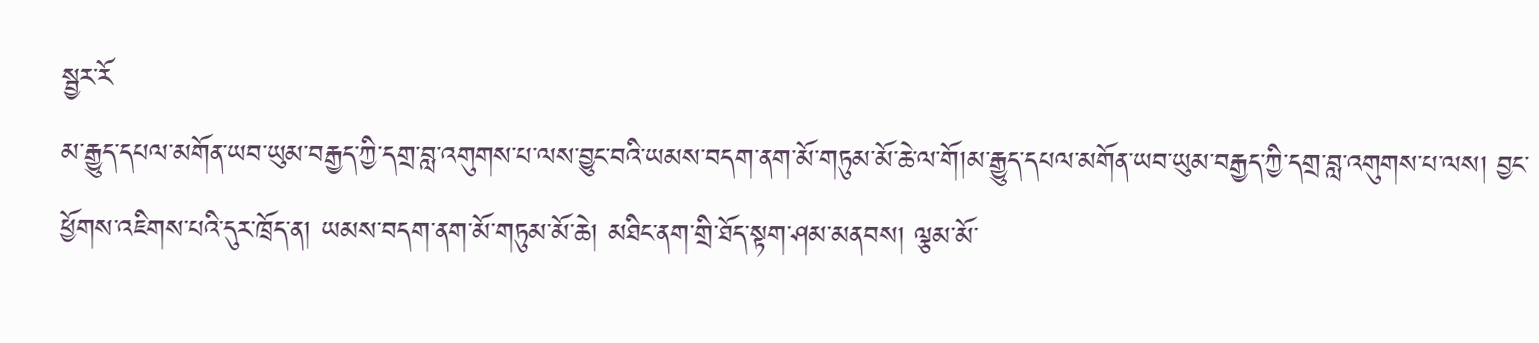སྦྱར་རོ
མ་རྒྱུད་དཔལ་མགོན་ཡབ་ཡུམ་བརྒྱད་ཀྱི་དགྲ་བླ་འགུགས་པ་ལས་བྱུང་བའི་ཡམས་བདག་ནག་མོ་གཏུམ་མོ་ཆེ་ལ་གོ།མ་རྒྱུད་དཔལ་མགོན་ཡབ་ཡུམ་བརྒྱད་ཀྱི་དགྲ་བླ་འགུགས་པ་ལས། བྱང་ཕྱོགས་འཇིགས་པའི་དུར་ཁྲོད་ན། ཡམས་བདག་ནག་མོ་གཏུམ་མོ་ཆེ། མཐིང་ནག་གྲི་ཐོད་སྟག་ཤམ་མནབས། ལྕམ་མོ་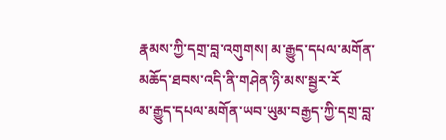རྣམས་ཀྱི་དགྲ་བླ་འགུགས། མ་རྒྱུད་དཔལ་མགོན་མཆོད་ཐབས་འདི་ནི་གཤེན་ཉི་མས་སྦྱར་རོ
མ་རྒྱུད་དཔལ་མགོན་ཡབ་ཡུམ་བརྒྱད་ཀྱི་དགྲ་བླ་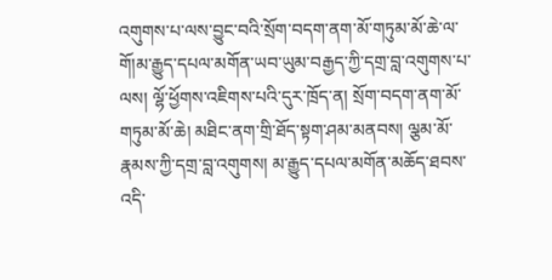འགུགས་པ་ལས་བྱུང་བའི་སྲོག་བདག་ནག་མོ་གཏུམ་མོ་ཆེ་ལ་གོ།མ་རྒྱུད་དཔལ་མགོན་ཡབ་ཡུམ་བརྒྱད་ཀྱི་དགྲ་བླ་འགུགས་པ་ལས། ལྷོ་ཕྱོགས་འཇིགས་པའི་དུར་ཁྲོད་ན། སྲོག་བདག་ནག་མོ་གཏུམ་མོ་ཆེ། མཐིང་ནག་གྲི་ཐོད་སྟག་ཤམ་མནབས། ལྕམ་མོ་རྣམས་ཀྱི་དགྲ་བླ་འགུགས། མ་རྒྱུད་དཔལ་མགོན་མཆོད་ཐབས་འདི་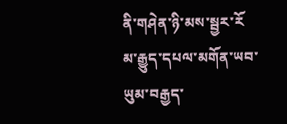ནི་གཤེན་ཉི་མས་སྦྱར་རོ
མ་རྒྱུད་དཔལ་མགོན་ཡབ་ཡུམ་བརྒྱད་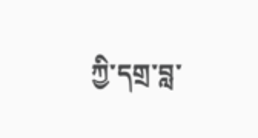ཀྱི་དགྲ་བླ་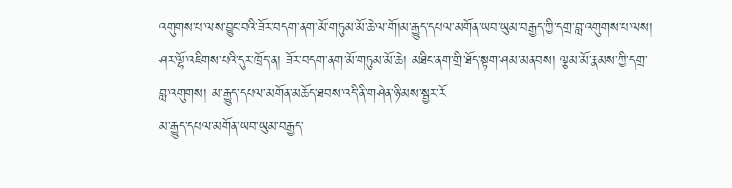འགུགས་པ་ལས་བྱུང་བའི་ཟོར་བདག་ནག་མོ་གཏུམ་མོ་ཆེ་ལ་གོ།མ་རྒྱུད་དཔལ་མགོན་ཡབ་ཡུམ་བརྒྱད་ཀྱི་དགྲ་བླ་འགུགས་པ་ལས། ཤར་ལྷོ་འཇིགས་པའི་དུར་ཁྲོད་ན། ཟོར་བདག་ནག་མོ་གཏུམ་མོ་ཆེ། མཐིང་ནག་གྲི་ཐོད་སྟག་ཤམ་མནབས། ལྕམ་མོ་རྣམས་ཀྱི་དགྲ་བླ་འགུགས། མ་རྒྱུད་དཔལ་མགོན་མཆོད་ཐབས་འདི་ནི་གཤེན་ཉི་མས་སྦྱར་རོ
མ་རྒྱུད་དཔལ་མགོན་ཡབ་ཡུམ་བརྒྱད་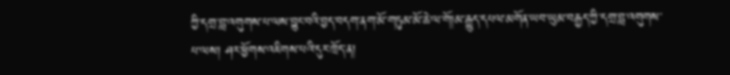ཀྱི་དགྲ་བླ་འགུགས་པ་ལས་བྱུང་བའི་བྱད་བདག་ནག་མོ་གཏུམ་མོ་ཆེ་ལ་གོ།མ་རྒྱུད་དཔལ་མགོན་ཡབ་ཡུམ་བརྒྱད་ཀྱི་དགྲ་བླ་འགུགས་པ་ལས། ཤར་ཕྱོགས་འཇིགས་པའི་དུར་ཁྲོད་ན།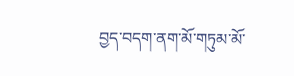བྱད་བདག་ནག་མོ་གཏུམ་མོ་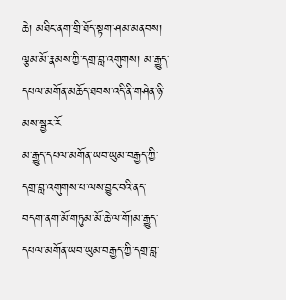ཆེ། མཐིང་ནག་གྲི་ཐོད་སྟག་ཤམ་མནབས། ལྕམ་མོ་རྣམས་ཀྱི་དགྲ་བླ་འགུགས། མ་རྒྱུད་དཔལ་མགོན་མཆོད་ཐབས་འདི་ནི་གཤེན་ཉི་མས་སྦྱར་རོ
མ་རྒྱུད་དཔལ་མགོན་ཡབ་ཡུམ་བརྒྱད་ཀྱི་དགྲ་བླ་འགུགས་པ་ལས་བྱུང་བའི་ནད་བདག་ནག་མོ་གཏུམ་མོ་ཆེ་ལ་གོ།མ་རྒྱུད་དཔལ་མགོན་ཡབ་ཡུམ་བརྒྱད་ཀྱི་དགྲ་བླ་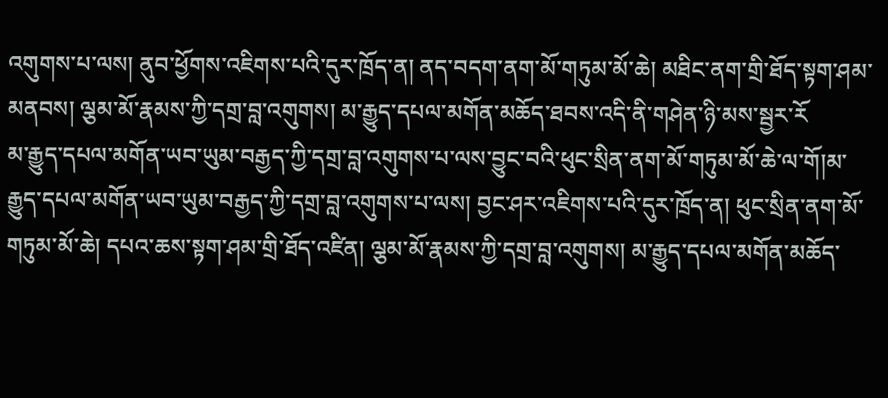འགུགས་པ་ལས། ནུབ་ཕྱོགས་འཇིགས་པའི་དུར་ཁྲོད་ན། ནད་བདག་ནག་མོ་གཏུམ་མོ་ཆེ། མཐིང་ནག་གྲི་ཐོད་སྟག་ཤམ་མནབས། ལྕམ་མོ་རྣམས་ཀྱི་དགྲ་བླ་འགུགས། མ་རྒྱུད་དཔལ་མགོན་མཆོད་ཐབས་འདི་ནི་གཤེན་ཉི་མས་སྦྱར་རོ
མ་རྒྱུད་དཔལ་མགོན་ཡབ་ཡུམ་བརྒྱད་ཀྱི་དགྲ་བླ་འགུགས་པ་ལས་བྱུང་བའི་ཕུང་སྲིན་ནག་མོ་གཏུམ་མོ་ཆེ་ལ་གོ།མ་རྒྱུད་དཔལ་མགོན་ཡབ་ཡུམ་བརྒྱད་ཀྱི་དགྲ་བླ་འགུགས་པ་ལས། བྱང་ཤར་འཇིགས་པའི་དུར་ཁྲོད་ན། ཕུང་སྲིན་ནག་མོ་གཏུམ་མོ་ཆེ། དཔའ་ཆས་སྟག་ཤམ་གྲི་ཐོད་འཛིན། ལྕམ་མོ་རྣམས་ཀྱི་དགྲ་བླ་འགུགས། མ་རྒྱུད་དཔལ་མགོན་མཆོད་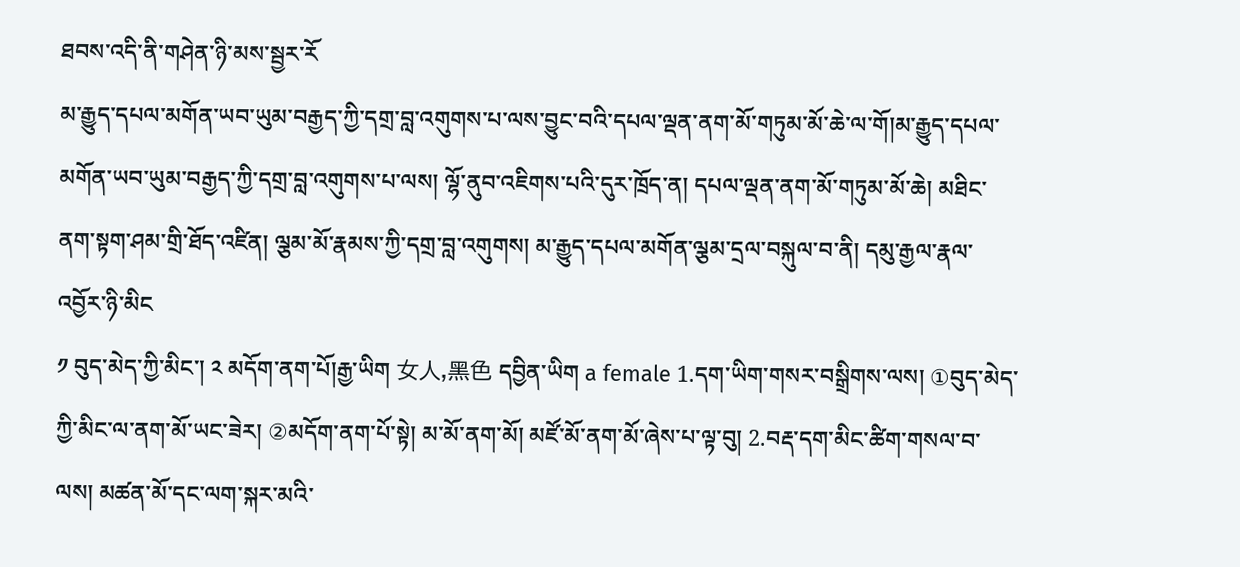ཐབས་འདི་ནི་གཤེན་ཉི་མས་སྦྱར་རོ
མ་རྒྱུད་དཔལ་མགོན་ཡབ་ཡུམ་བརྒྱད་ཀྱི་དགྲ་བླ་འགུགས་པ་ལས་བྱུང་བའི་དཔལ་ལྡན་ནག་མོ་གཏུམ་མོ་ཆེ་ལ་གོ།མ་རྒྱུད་དཔལ་མགོན་ཡབ་ཡུམ་བརྒྱད་ཀྱི་དགྲ་བླ་འགུགས་པ་ལས། ལྷོ་ནུབ་འཇིགས་པའི་དུར་ཁྲོད་ན། དཔལ་ལྡན་ནག་མོ་གཏུམ་མོ་ཆེ། མཐིང་ནག་སྟག་ཤམ་གྲི་ཐོད་འཛིན། ལྕམ་མོ་རྣམས་ཀྱི་དགྲ་བླ་འགུགས། མ་རྒྱུད་དཔལ་མགོན་ལྕམ་དྲལ་བསྐུལ་བ་ནི། དམུ་རྒྱལ་རྣལ་འབྱོར་ཉི་མིང
༡ བུད་མེད་ཀྱི་མིང་། ༢ མདོག་ནག་པོ།རྒྱ་ཡིག 女人,黑色 དབྱིན་ཡིག a female 1.དག་ཡིག་གསར་བསྒྲིགས་ལས། ①བུད་མེད་ཀྱི་མིང་ལ་ནག་མོ་ཡང་ཟེར། ②མདོག་ནག་པོ་སྟེ། མ་མོ་ནག་མོ། མཛོ་མོ་ནག་མོ་ཞེས་པ་ལྟ་བུ། 2.བརྡ་དག་མིང་ཚིག་གསལ་བ་ལས། མཚན་མོ་དང་ལག་སྐར་མའི་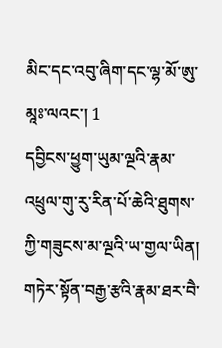མིང་དང་འབུ་ཞིག་དང་ལྷ་མོ་ཨུ་མཱཿ་ལའང་། 1
དབྱིངས་ཕྱུག་ཡུམ་ལྔའི་རྣམ་འཕྲུལ་གུ་རུ་རིན་པོ་ཆེའི་ཐུགས་ཀྱི་གཟུངས་མ་ལྔའི་ཡ་གྱལ་ཡིན། གཏེར་སྟོན་བརྒྱ་རྩའི་རྣམ་ཐར་བཻ་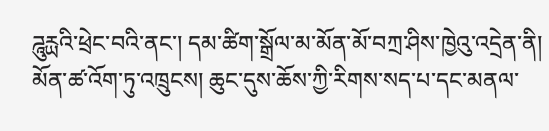ཌཱུརྻའི་ཕྲེང་བའི་ནང་། དམ་ཚིག་སྒྲོལ་མ་མོན་མོ་བཀྲ་ཤིས་ཁྱེའུ་འདྲེན་ནི། མོན་ཚ་འོག་ཏུ་འཁྲུངས། ཆུང་དུས་ཆོས་ཀྱི་རིགས་སད་པ་དང་མནལ་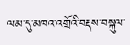ལམ་དུ་མཁའ་འགྲོའི་བརྡས་བསྐུལ་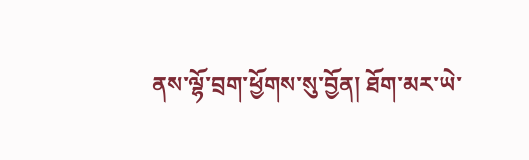ནས་ལྷོ་བྲག་ཕྱོགས་སུ་བྱོན། ཐོག་མར་ཡེ་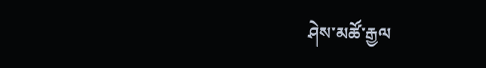ཤེས་མཚོ་རྒྱལ